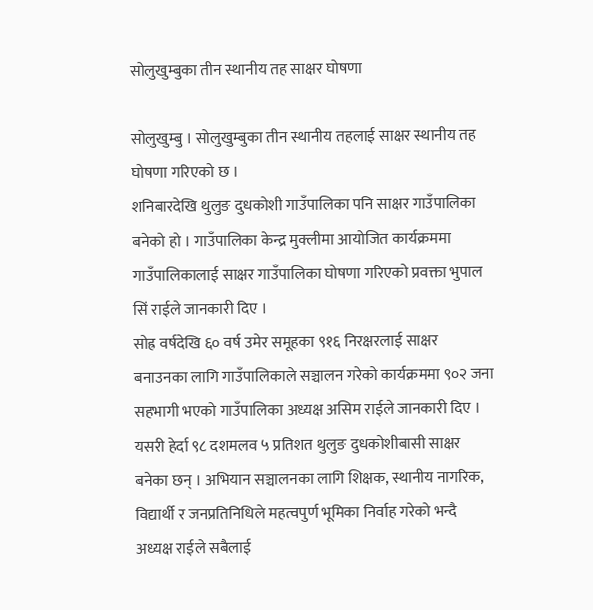सोलुखुम्बुका तीन स्थानीय तह साक्षर घोषणा

सोलुखुम्बु । सोलुखुम्बुका तीन स्थानीय तहलाई साक्षर स्थानीय तह घोषणा गरिएको छ ।
शनिबारदेखि थुलुङ दुधकोशी गाउँपालिका पनि साक्षर गाउँपालिका बनेको हो । गाउँपालिका केन्द्र मुक्लीमा आयोजित कार्यक्रममा गाउँपालिकालाई साक्षर गाउँपालिका घोषणा गरिएको प्रवक्ता भुपाल सिं राईले जानकारी दिए ।
सोह्र वर्षदेखि ६० वर्ष उमेर समूहका ९१६ निरक्षरलाई साक्षर बनाउनका लागि गाउँपालिकाले सञ्चालन गरेको कार्यक्रममा ९०२ जना सहभागी भएको गाउँपालिका अध्यक्ष असिम राईले जानकारी दिए ।
यसरी हेर्दा ९८ दशमलव ५ प्रतिशत थुलुङ दुधकोशीबासी साक्षर बनेका छन् । अभियान सञ्चालनका लागि शिक्षक, स्थानीय नागरिक, विद्यार्थी र जनप्रतिनिधिले महत्वपुर्ण भूमिका निर्वाह गरेको भन्दै अध्यक्ष राईले सबैलाई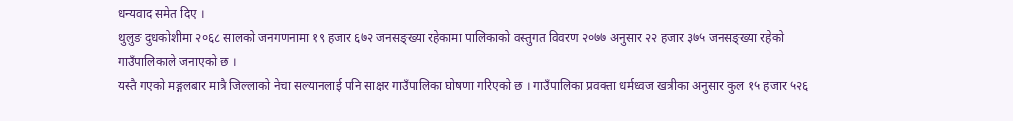धन्यवाद समेत दिए ।
थुलुङ दुधकोशीमा २०६८ सालको जनगणनामा १९ हजार ६७२ जनसङ्ख्या रहेकामा पालिकाको वस्तुगत विवरण २०७७ अनुसार २२ हजार ३७५ जनसङ्ख्या रहेको गाउँपालिकाले जनाएको छ ।
यस्तै गएको मङ्गलबार मात्रै जिल्लाको नेचा सल्यानलाई पनि साक्षर गाउँपालिका घोषणा गरिएको छ । गाउँपालिका प्रवक्ता धर्मध्वज खत्रीका अनुसार कुल १५ हजार ५२६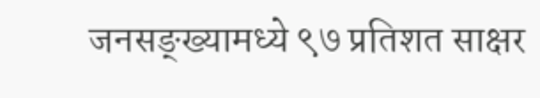जनसङ्ख्यामध्ये ९७ प्रतिशत साक्षर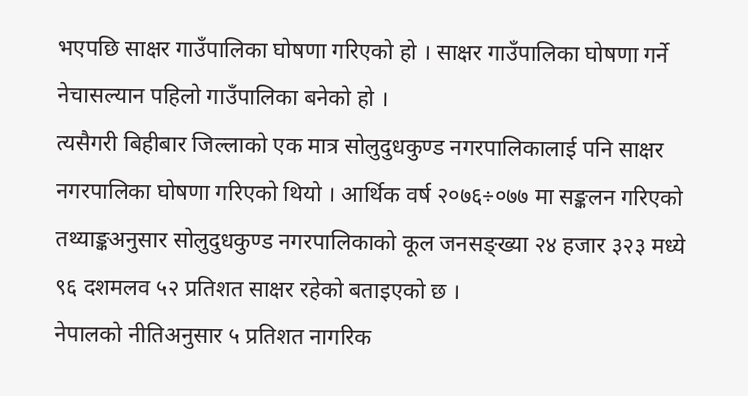भएपछि साक्षर गाउँपालिका घोषणा गरिएको हो । साक्षर गाउँपालिका घोषणा गर्ने नेचासल्यान पहिलो गाउँपालिका बनेको हो ।
त्यसैगरी बिहीबार जिल्लाको एक मात्र सोलुदुधकुण्ड नगरपालिकालाई पनि साक्षर नगरपालिका घोषणा गरिएको थियो । आर्थिक वर्ष २०७६÷०७७ मा सङ्कलन गरिएको तथ्याङ्कअनुसार सोलुदुधकुण्ड नगरपालिकाको कूल जनसङ्ख्या २४ हजार ३२३ मध्ये ९६ दशमलव ५२ प्रतिशत साक्षर रहेको बताइएको छ ।
नेपालको नीतिअनुसार ५ प्रतिशत नागरिक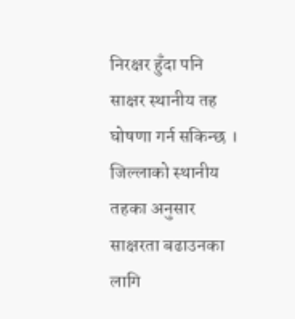निरक्षर हुँदा पनि साक्षर स्थानीय तह घोषणा गर्न सकिन्छ । जिल्लाको स्थानीय तहका अनुसार साक्षरता बढाउनका लागि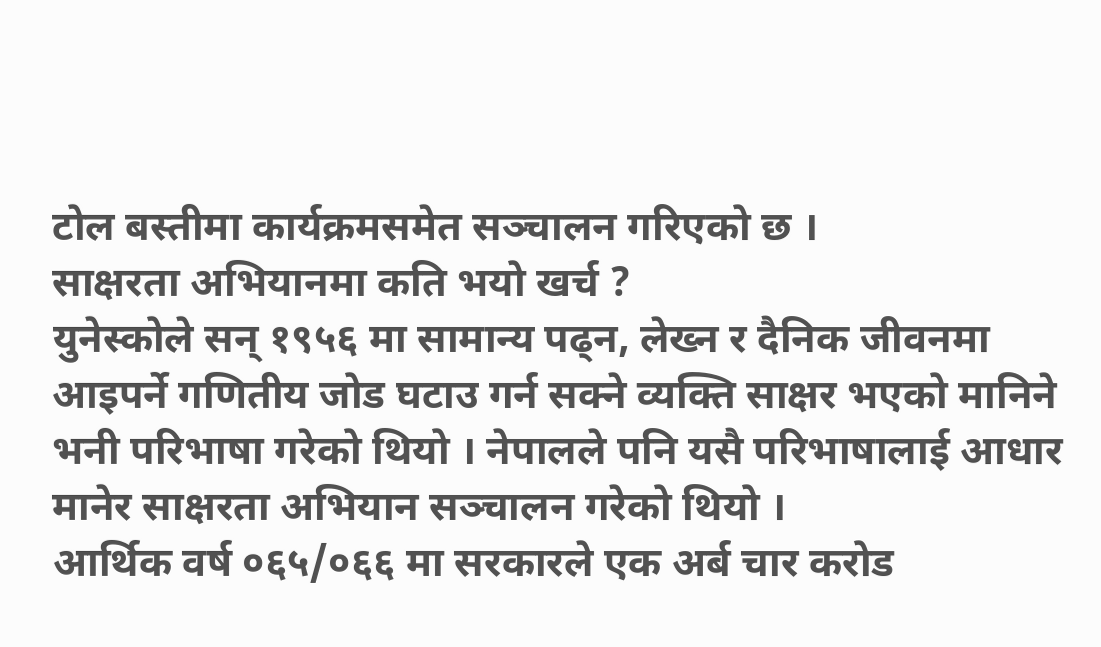टोल बस्तीमा कार्यक्रमसमेत सञ्चालन गरिएको छ ।
साक्षरता अभियानमा कति भयो खर्च ?
युनेस्कोले सन् १९५६ मा सामान्य पढ्न, लेख्न र दैनिक जीवनमा आइपर्ने गणितीय जोड घटाउ गर्न सक्ने व्यक्ति साक्षर भएको मानिने भनी परिभाषा गरेको थियो । नेपालले पनि यसै परिभाषालाई आधार मानेर साक्षरता अभियान सञ्चालन गरेको थियो ।
आर्थिक वर्ष ०६५/०६६ मा सरकारले एक अर्ब चार करोड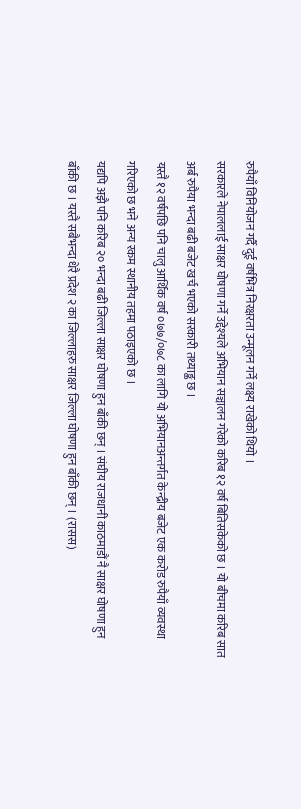रुपैयाँ विनियोजन गर्दै दुई वर्षभित्र निरक्षरता उन्मूलन गर्ने लक्ष्य राखेको थियो ।
सरकारले नेपाललाई साक्षर घोषणा गर्ने उद्देश्यले अभियान सञ्चालन गरेको करिब १२ वर्ष बितिसकेको छ । यो बीचमा करिब सात अर्ब रुपैया भन्दा बढी बजेट खर्च भएको सरकारी तथ्याङ्क छ ।
यस्तै १२ वर्षपछि पनि चालु आर्थिक वर्ष ०७७/०७८ का लागि यो अभियानअन्तर्गत केन्द्रीय बजेट एक करोड रुपैयाँ व्यवस्था गरिएको छ भने अन्य रकम स्थानीय तहमा पठाइएको छ ।
यद्यपि अझै पनि करिब २० भन्दा बढी जिल्ला साक्षर घोषणा हुन बाँकी छन् । संघीय राजधानी काठमाडौं नै साक्षर घोषणा हुन बाँकी छ । यस्तै सबैभन्दा धेरै प्रदेश २ का जिल्लाहरु साक्षर जिल्ला घोषणा हुन बाँकी छन् । (रासस)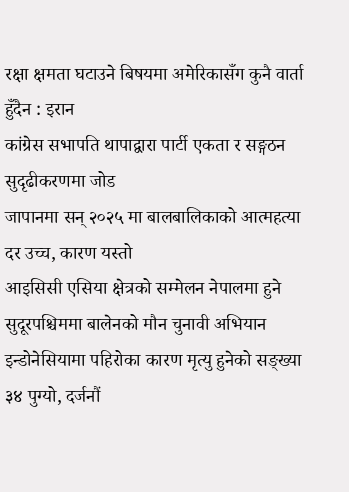रक्षा क्षमता घटाउने बिषयमा अमेरिकासँग कुनै वार्ता हुँदैन : इरान
कांग्रेस सभापति थापाद्वारा पार्टी एकता र सङ्गठन सुदृढीकरणमा जोड
जापानमा सन् २०२५ मा बालबालिकाको आत्महत्या दर उच्च, कारण यस्तो
आइसिसी एसिया क्षेत्रको सम्मेलन नेपालमा हुने
सुदूरपश्चिममा बालेनको मौन चुनावी अभियान
इन्डोनेसियामा पहिरोका कारण मृत्यु हुनेको सङ्ख्या ३४ पुग्यो, दर्जनौं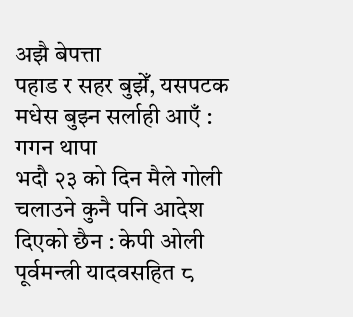अझै बेपत्ता
पहाड र सहर बुझेँ, यसपटक मधेस बुझ्न सर्लाही आएँ : गगन थापा
भदौ २३ को दिन मैले गोली चलाउने कुनै पनि आदेश दिएको छैन : केपी ओली
पूर्वमन्त्री यादवसहित ८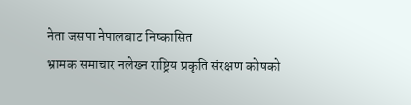नेता जसपा नेपालबाट निष्कासित
भ्रामक समाचार नलेख्न राष्ट्रिय प्रकृति संरक्षण कोषको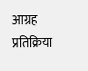आग्रह
प्रतिक्रिया